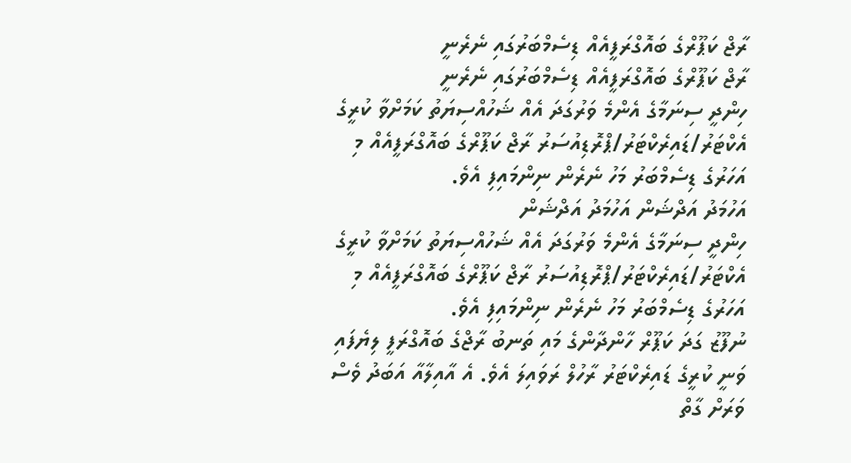ރާޖް ކަޕޫރްގެ ބައޮގްރަފީއެއް ޑިސެމްބަރުގައި ނެރެނީ
ރާޖް ކަޕޫރްގެ ބައޮގްރަފީއެއް ޑިސެމްބަރުގައި ނެރެނީ
ހިންދީ ސިނަމާގެ އެންމެ ވަރުގަދަ އެއް ޝަހުއްސިޔަތު ކަމަށްވާ ކުރީގެ އެކްޓަރު/ޑައިރެކްޓަރު/ޕްރޮޑިއުސަރު ރާޖް ކަޕޫރްގެ ބައޮގްރަފީއެއް މި އަހަރުގެ ޑިސެމްބަރު މަހު ނެރެން ނިންމައިފި އެވެ.
އަހުމަދު އަދްޝަން އަހުމަދު އަދްޝަން
ހިންދީ ސިނަމާގެ އެންމެ ވަރުގަދަ އެއް ޝަހުއްސިޔަތު ކަމަށްވާ ކުރީގެ އެކްޓަރު/ޑައިރެކްޓަރު/ޕްރޮޑިއުސަރު ރާޖް ކަޕޫރްގެ ބައޮގްރަފީއެއް މި އަހަރުގެ ޑިސެމްބަރު މަހު ނެރެން ނިންމައިފި އެވެ.
ނުފޫޒު ގަދަ ކަޕޫރް ހާންދާންގެ މައި ތަނބު ރާޖްގެ ބައޮގްރަފީ ލިޔެފައި ވަނީ ކުރީގެ ޑައިރެކްޓަރު ރާހުލް ރަވައިލަ އެވެ. އެ އާއިލާއާ އަބަދު ވެސް ވަރަށް ގާތް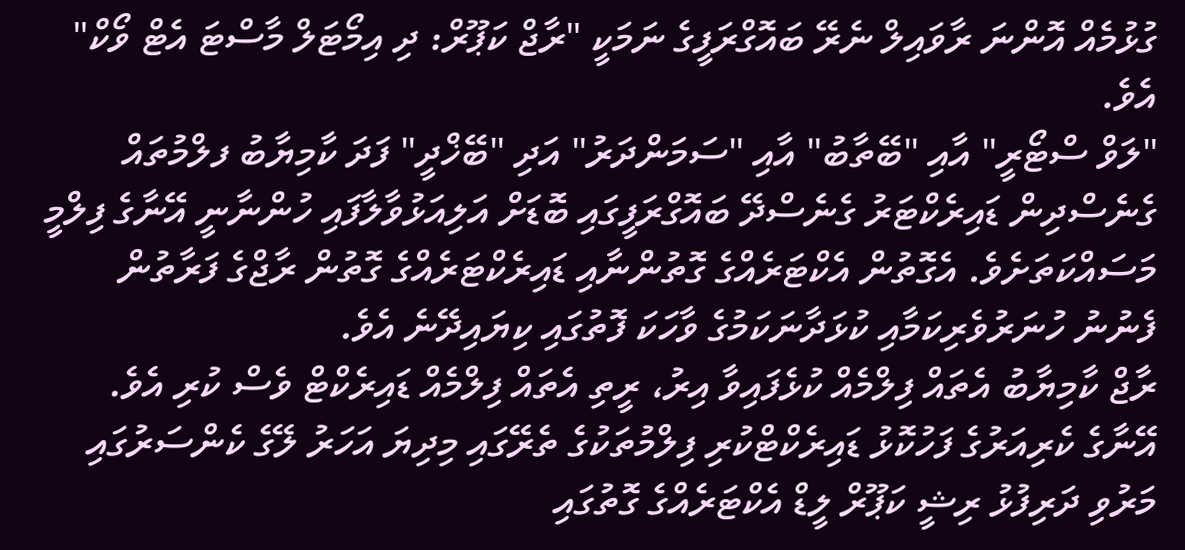ގުޅުމެއް އޮންނަ ރާވައިލް ނެރޭ ބައޮގްރަފީގެ ނަމަކީ "ރާޖް ކަޕޫރް: ދި އިމޯޓަލް މާސްޓަ އެޓް ވޯކް" އެވެ.
"ލަވް ސްޓޯރީ" އާއި "ބޭތާބު" އާއި "ސަމަންދަރު" އަދި "ބޭޚްދީ" ފަދަ ކާމިޔާބު ފލްމުތައް ގެނެސްދިން ޑައިރެކްޓަރު ގެނެސްދޭ ބައޮގްރަފީގައި ބޮޑަށް އަލިއަޅުވާލާފައި ހުންނާނީ އޭނާގެ ފިލްމީ މަސައްކަތަށެވެ. އެގޮތުން އެކްޓަރެއްގެ ގޮތުންނާއި ޑައިރެކްޓަރެއްގެ ގޮތުން ރާޖްގެ ފަރާތުން ފެނުނު ހުނަރުވެރިކަމާއި ކުޅަދާނަކަމުގެ ވާހަކަ ފޮތުގައި ކިޔައިދޭނެ އެވެ.
ރާޖް ކާމިޔާބު އެތައް ފިލްމެއް ކުޅެފައިވާ އިރު، ރީތި އެތައް ފިލްމެއް ޑައިރެކްޓް ވެސް ކުރި އެވެ. އޭނާގެ ކެރިއަރުގެ ފަހުކޮޅު ޑައިރެކްޓްކުރި ފިލްމުތަކުގެ ތެރޭގައި މިދިޔަ އަހަރު ލޭގެ ކެންސަރުގައި މަރުވި ދަރިފުޅު ރިޝީ ކަޕޫރް ލީޑް އެކްޓަރެއްގެ ގޮތުގައި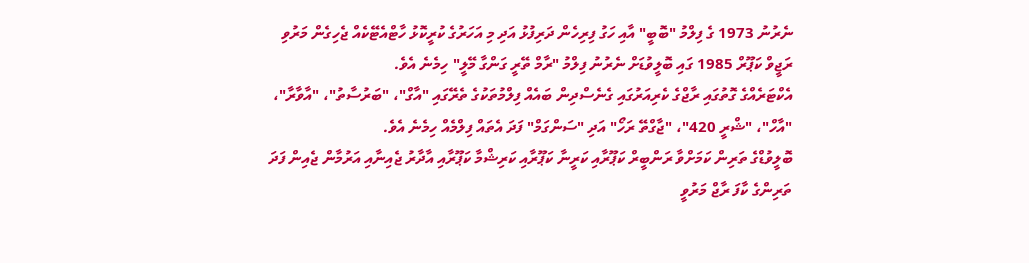ނެރުނު 1973 ގެ ފިލްމު "ބޮބީ" އާއި ހަގު ފިރިހެން ދަރިފުޅު އަދި މި އަހަރުގެ ކުރީކޮޅު ހާޓްއެޓޭކެއް ޖެހިގެން މަރުވި ރަޖީވް ކަޕޫރް 1985 ގައި ބޮލީވުޑަށް ނެރުނު ފިލްމު "ރާމް ތޭރީ ގަންގާ މޭލީ" ހިމެނެ އެވެ.
އެކްޓަރެއްގެ ގޮތުގައި ރާޖްގެ ކެރިއަރުގައި ގެނެސްދިން ބައެއް ފިލްމުތަކުގެ ތެރޭގައި "އާގް"، "ބަރުސާތު"، "އާވާރާ"، "އާހް"، "ޝްރީ 420"، "ޖާގްތޭ ރަހޯ" އަދި "ސަންގަމް" ފަދަ އެތައް ފިލްމެއް ހިމެނެ އެވެ.
ބޮލީވުޑްގެ ތަރިން ކަމަށްވާ ރަންބީރް ކަޕޫރާއި ކަރީނާ ކަޕޫރާއި ކަރިޝްމާ ކަޕޫރާއި އާދާރު ޖެއިނާއި އަރުމާން ޖެއިން ފަދަ ތަރިންގެ ކާފަ ރާޖް މަރުވީ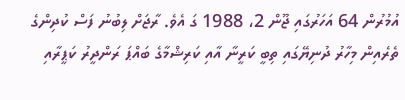އުމުރުން 64 އަހަރުގައި ޖޫން 2، 1988 ގަ އެވެ. ރާޖަށް ލިބުނު ފަސް ކުދިންގެ ތެރެއިން މިހާރު ދުނިޔޭގައި ތިބީ ކަރީނާ އާއި ކަރިޝްމާގެ ބައްޕަ ރަންދީރު ކަޕީރާއި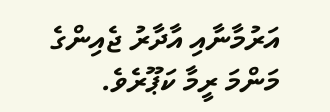އަރުމާނާއި އާދާރު ޖެއިންގެ މަންމަ ރީމާ ކަޕޫރެވެ.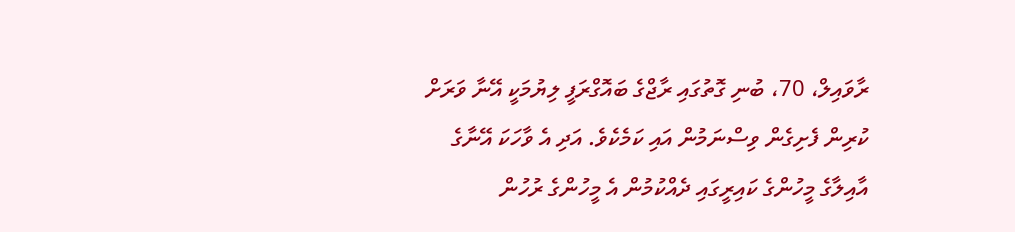ރާވައިލް، 70، ބުނި ގޮތުގައި ރާޖްގެ ބައޮގްރަފީ ލިޔުމަކީ އޭނާ ވަރަށް ކުރިން ފެށިގެން ވިސްނަމުން އައި ކަމެކެވެ. އަދި އެ ވާހަކަ އޭނާގެ އާއިލާގެ މީހުންގެ ކައިރީގައި ދެއްކުމުން އެ މީހުންގެ ރުހުން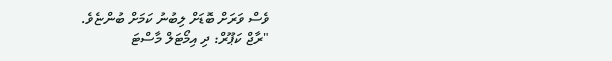ވެސް ވަރަށް ބޮޑަށް ލިބުނު ކަމަށް ބުންޏެވެ.
"ރާޖް ކަޕޫރް: ދި އިމޯޓަލް މާސްޓަ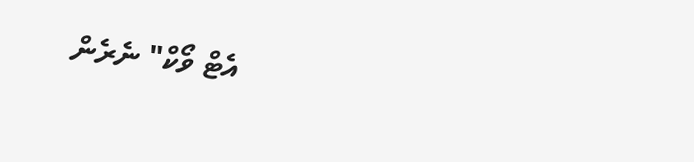އެޓް ވޯކް" ނެރެން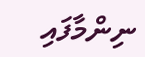ނިންމާފައި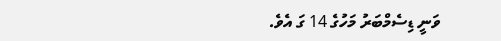ވަނީ ޑިސެމްބަރު މަހުގެ 14 ގަ އެވެ.